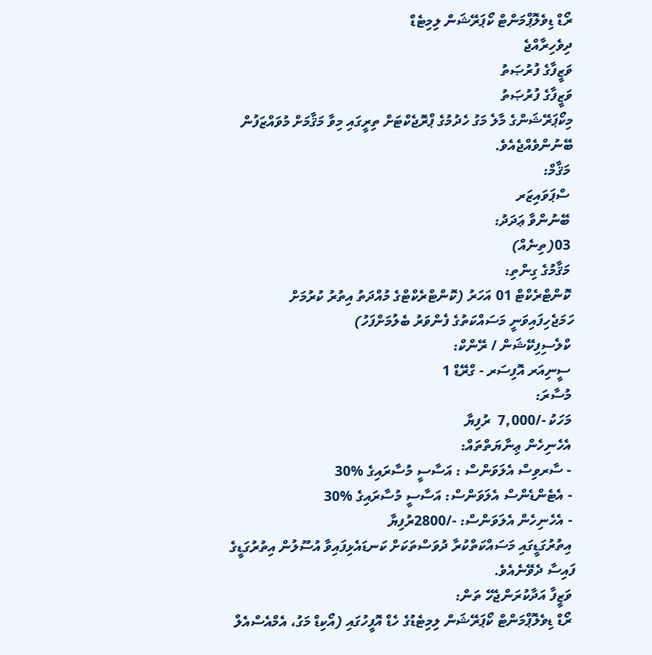ރޯޑް ޑިވެލޮޕްމަންޓް ކޯޕަރޭޝަން ލިމިޓެޑް
ދިވެހިރާއްޖެ
ވަޒީފާގެ ފުރުޞަތު
ވަޒީފާގެ ފުރުޞަތު
މިކޯޕަރޭޝަންގެ މާލެ މަގު ހެދުމުގެ ޕްރޮޖެކްޓަށް ތިރީގައި މިވާ މަޤާމަށް މުވައްޒަފުން ބޭނުންވެއްޖެއެވެ.
 މަޤާމް:
 ސްޕަވައިޒަރ
 ބޭނުންވާ ޢަދަދު:
 03(ތިނެއް)
 މަޤާމުގެ ގިންތި:
 ކޮންޓްރެކްޓް 01 އަހަރު (ކޮންޓްރެކްޓްގެ މުއްދަތު އިތުރު ކުރުމަށް ހަމަޖެހިފައިވަނީ މަސައްކަތުގެ ފެންވަރު ބެލުމަށްފަހު)
 ކްލެސިފިކޭޝަން / ރޭންކް:
 ސީނިއަރ އޮފިސަރ - ގްރޭޑް 1
 މުސާރަ:
 މަހަކު -/7,000  ރުފިޔާ
 އެހެނިހެން ޢިނާޔަތްތައް:
 - ސާރވިސް އެލަވަންސް : އަސާސީ މުސާރައިގެ %30
 - އެޓެންޑެންސް އެލަވަންސް: އަސާސީ މުސާރައިގެ %30
 - އެހެނިހެން އެލަވަންސް: -/2800ރުފިޔާ
 އިތުރުގަޑީގައި މަސައްކަތްކުރާ ދުވަސްތަކަށް ކަނޑައެޅިފައިވާ އުސޫލުން އިތުރުގަޑީގެ ފައިސާ ދެވޭނެއެވެ.
 ވަޒީފާ އަދާކުރަންޖެހޭ ތަން:
 ރޯޑް ޑިވެލޮޕްމަންޓް ކޯޕަރޭޝަން ލިމިޓެޑުގެ ހެޑް އޮފީހުގައި (އޯކިޑް މަގު، އެމްއެސްއެލް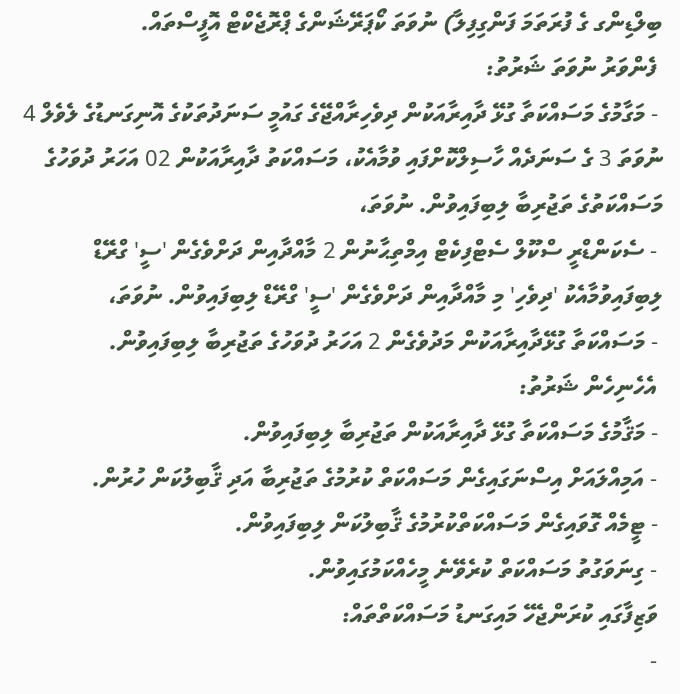ބިލްޑިންގ ގެ ފުރަތަމަ ފަންގިފިލާ) ނުވަތަ ކޯޕަރޭޝަންގެ ޕްރޮޖެކްޓް އޮފީސްތައް.
 ފެންވަރު ނުވަތަ ޝަރުތު:
 - މަގާމުގެ މަސައްކަތާ ގުޅޭ ދާއިރާއަކުން ދިވެހިރާއްޖޭގެ ގައުމީ ސަނަދުތަކުގެ އޮނިގަނޑުގެ ލެވެލް 4 ނުވަތަ 3 ގެ ސަނަދެއް ހާސިލްކޮށްފައި ވުމާއެކު، މަސައްކަތު ދާއިރާއަކުން 02 އަހަރު ދުވަހުގެ މަސައްކަތުގެ ތަޖުރިބާ ލިބިފައިވުން. ނުވަތަ،
 - ސެކަންޑްރީ ސްކޫލް ސެޓްފިކެޓް އިމްތިޙާނުން 2 މާއްދާއިން ދަށްވެގެން 'ސީ' ގްރޭޑް ލިބިފައިވުމާއެކު 'ދިވެހި' މި މާއްދާއިން ދަށްވެގެން 'ސީ' ގްރޭޑް ލިބިފައިވުން. ނުވަތަ،
 - މަސައްކަތާ ގުޅޭދާއިރާއަކުން މަދުވެގެން 2 އަހަރު ދުވަހުގެ ތަޖުރިބާ ލިބިފައިވުން.
 އެހެނިހެން ޝަރުތު:
 - މަޤާމުގެ މަސައްކަތާ ގުޅޭ ދާއިރާއަކުން ތަޖުރިބާ ލިބިފައިވުން.
 - އަމިއްލައަށް އިސްނަގައިގެން މަސައްކަތް ކުރުމުގެ ތަޖުރިބާ އަދި ޤާބިލުކަން ހުރުން.
 - ޓީމެއް ގޮވައިގެން މަސައްކަތްކުރުމުގެ ޤާބިލުކަން ލިބިފައިވުން.
 - ގިނަވަގުތު މަސައްކަތް ކުރެވޭނެ މީހެއްކަމުގައިވުން.
 ވަޒިފާގައި ކުރަންޖެހޭ މައިގަނޑު މަސައްކަތްތައް:
 -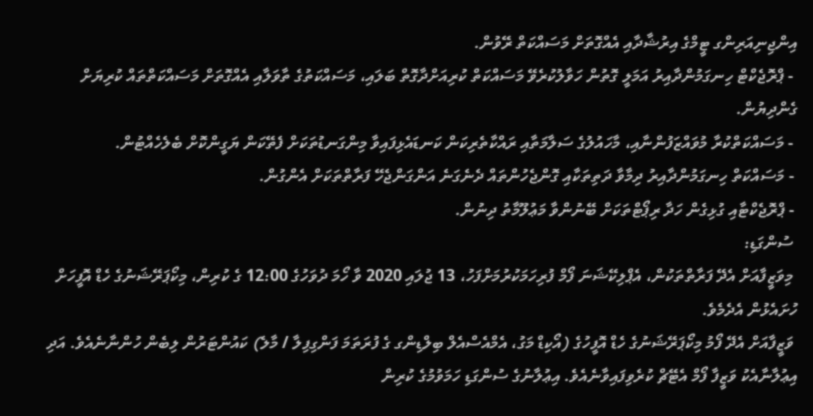އިންޖިނިއަރިންގ ޓީމްގެ އިރުޝާދާއި އެއްގޮތަށް މަސައްކަތް ރޭވުން.
 - ޕްރޮޖެކްޓް ހިނގަމުންދާއިރު އަމަލީ ގޮތުން ހަވާލުކުރެވޭ މަސައްކަތް ކުރިއަށްދާގޮތް ބަލައި، މަސައްކަތުގެ ތާވަލާއި އެއްގޮތަށް މަސައްކަތްތައް ކުރިޔަށް ގެންދިޔުން.
 - މަސައްކަތްކުރާ މުވައްޒަފުންނާއި، މާހައުލުގެ ސަލާމަތާއި ރައްކާތެރިކަން ކަނޑައެޅިފައިވާ މިންގަނޑުތަކަށް ފެތޭކަން ޔަގީންކޮށް ބެލެހެއްޓުން.
 - މަސައްކަތް ހިނގަމުންދާއިރު ދިމާވާ ދަތިތަކާއި ގޮންޖެހުންތައް ދެނެގަނެ އަންގަންޖެހޭ ފަރާތްތަކަށް އެންގުން.
 - ޕްރޮޖެކްޓާއި ގުޅިގެން ހަދާ ރިޕޯޓްތަކަށް ބޭނުންވާ މަޢުލޫމާތު ދިނުން.
 ސުންގަޑި:
 މިވަޒީފާއަށް އެދޭ ފަރާތްތަކުން، އެޕްލިކޭޝަނަ ފޯމް ފުރިހަމަކުރުމަށްފަހު، 13 ޖުލައި 2020 ވާ ހޯމަ ދުވަހުގެ 12:00 ގެ ކުރިން، މިކޯޕަރޭޝަނުގެ ހެޑް އޮފީހަށް ހުށައެޅުން އެދެމެވެ.
 ވަޒީފާއަށް އެދޭ ފޯމު މިކޯޕަރޭޝަނުގެ ހެޑް އޮފީހުގެ (އޯކިޑް މަގު، އެމްއެސްއެލް ބިލްޑިންގ ގެ ފުރަތަމަ ފަންގިފިލާ / މާލެ) ކައުންޓަރުން ލިބެން ހުންނާނެއެވެ. އަދި އިޢުލާނާއެކު ވަޒީފާ ފޯމް އެޓޭޗް ކުރެވިފައިވާނެއެވެ. އިޢުލާނުގެ ސުންގަޑި ހަމަވުމުގެ ކުރިން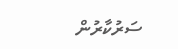ސަރުކާރުން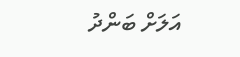އަލަށް ބަންދު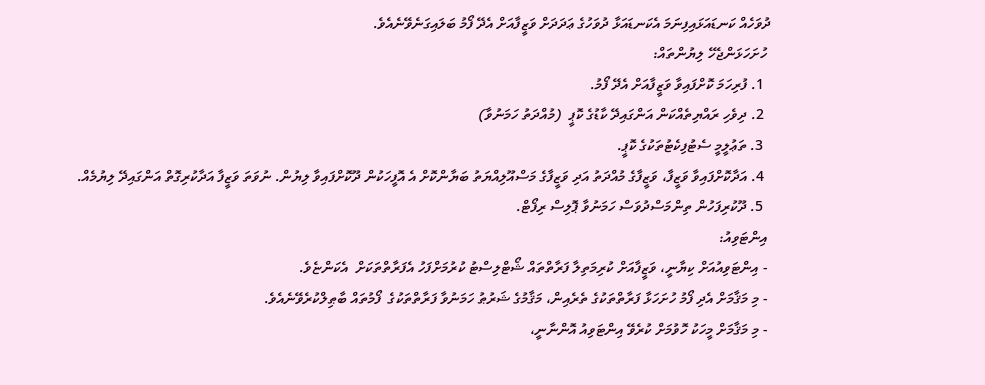ދުވަހެއް ކަނޑައަޅައިފިނަމަ އެކަނޑައަޅާ ދުވަހުގެ ޢަދަދަށް ވަޒީފާއަށް އެދޭ ފޯމު ބަލައިގަނެވޭނެއެވެ.
 ހުށަހަޅަންޖެހޭ ލިޔުންތައް:
  1. ފުރިހަމަ ކޮށްފައިވާ ވަޒީފާއަށް އެދޭ ފޯމު.
  2. ދިވެހި ރައްޔިތެއްކަން އަންގައިދޭ ކާޑުގެ ކޮޕީ  (މުއްދަތު ހަމަނުވާ)
  3. ތަޢުލީމީ ސެޓުފިކެޓުތަކުގެ ކޮޕީ.
  4. އަދާކޮށްފައިވާ ވަޒީފާ، ވަޒީފާގެ މުއްދަތު އަދި ވަޒީފާގެ މަސްއޫލިއްޔަތު ބަޔާންކޮށް އެ އޮފީހަކުން ދޫކޮށްފައިވާ ލިޔުން. ނުވަތަ ވަޒީފާ އަދާކުރިގޮތް އަންގައިދޭ ލިޔުމެއް.
  5. ދޫކުރިފަހުން ތިންމަސްދުވަސް ހަމަނުވާ ޕޮލިސް ރިފޯޓް.
 އިންޓަވިއު:
 - އިންޓަވިއުއަށް ކިޔާނީ، ވަޒީފާއަށް ކުރިމަތިލާ ފަރާތްތައް ޝޯޓްލިސްޓު ކުރުމަށްފަހު އެފަރާތްތަކަށް  އެކަންޏެވެ.
 - މި މަޤާމަށް އެދި ފޯމު ހުށަހަޅާ ފަރާތްތަކުގެ ތެރެއިން، މަޤާމުގެ ޝަރުޠު ހަމަނުވާ ފަރާތްތަކުގެ  ފޯމުތައް ބާޠިލްކުރެވޭނެއެވެ.
 - މި މަޤާމަށް މީހަކު ހޮވުމަށް ކުރެވޭ އިންޓަވިއު އޮންނާނީ،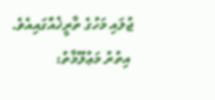ޖުލައި މަހުގެ ތާރީޚެއްގައިއެވެ.
 އިތުރު މަޢުލޫމާތު: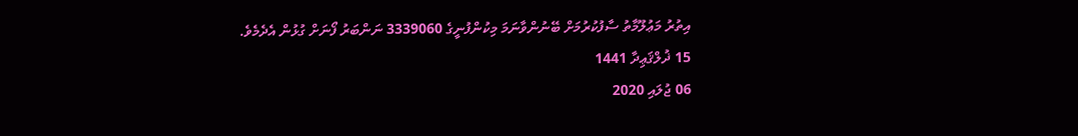އިތުރު މަޢުލޫމާތު ސާފުކުރުމަށް ބޭނުންވާނަމަ މިކުންފުނީގެ 3339060 ނަންބަރު ފޯނަށް ގުޅުން އެދެމެވެ.
15 ޛުލްޤަޢިދާ 1441
06 ޖުލައި 2020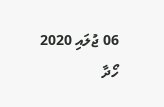06 ޖުލައި 2020
ހޯދާ